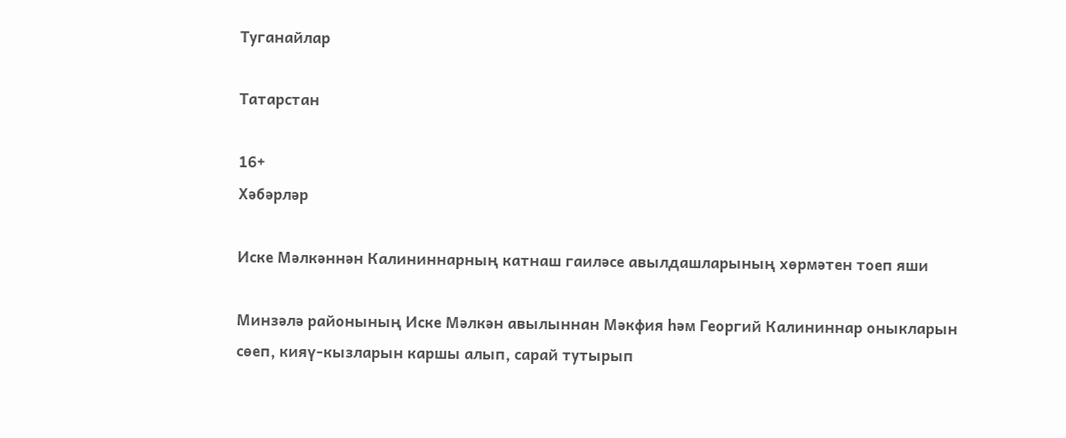Туганайлар

Татарстан

16+
Хәбәрләр

Иске Мәлкәннән Калининнарның катнаш гаиләсе авылдашларының хөрмәтен тоеп яши

Минзәлә районының Иске Мәлкән авылыннан Мәкфия һәм Георгий Калининнар оныкларын сөеп, кияү-кызларын каршы алып, сарай тутырып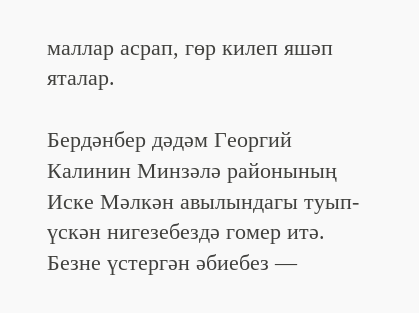маллар асрап, гөр килеп яшәп яталар.

Бердәнбер дәдәм Георгий Калинин Минзәлә районының Иске Мәлкән авылындагы туып-үскән нигезебездә гомер итә. Безне үстергән әбиебез —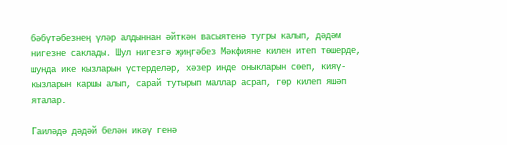бәбүтәбезнең үләр алдыннан әйткән васыятенә тугры калып, дәдәм нигезне саклады. Шул нигезгә җиңгәбез Мәкфияне килен итеп төшерде, шунда ике кызларын үстерделәр, хәзер инде оныкларын сөеп, кияү-кызларын каршы алып, сарай тутырып маллар асрап, гөр килеп яшәп яталар.

Гаиләдә дәдәй белән икәү генә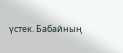үстек. Бабайның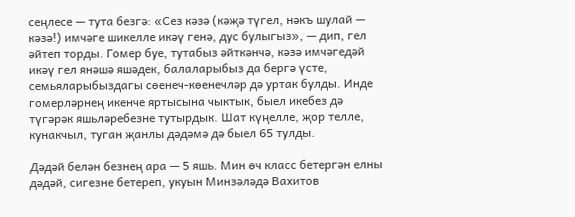сеңлесе — тута безгә: «Сез кәзә (кәҗә түгел, нәкъ шулай — кәзә!) имчәге шикелле икәү генә, дус булыгыз», — дип, гел әйтеп торды. Гомер буе, тутабыз әйткәнчә, кәзә имчәгедәй икәү гел янәшә яшәдек, балаларыбыз да бергә үсте, семьяларыбыздагы сөенеч-көенечләр дә уртак булды. Инде гомерләрнең икенче яртысына чыктык, быел икебез дә түгәрәк яшьләребезне тутырдык. Шат күңелле, җор телле, кунакчыл, туган җанлы дәдәмә дә быел 65 тулды.

Дәдәй белән безнең ара — 5 яшь. Мин өч класс бетергән елны дәдәй, сигезне бетереп, укуын Минзәләдә Вахитов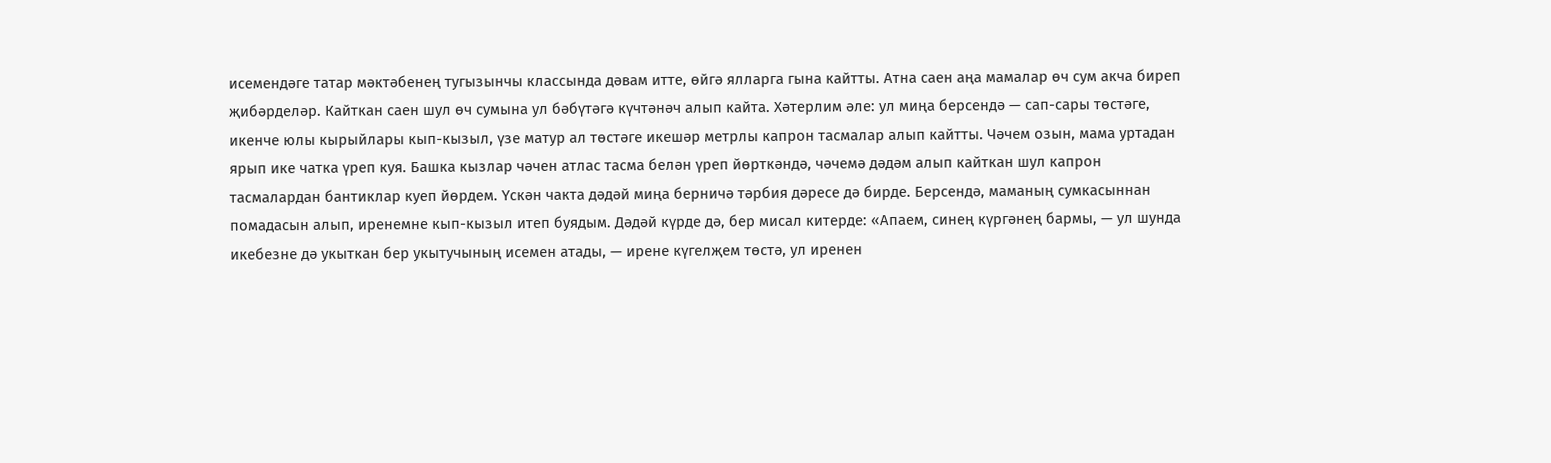исемендәге татар мәктәбенең тугызынчы классында дәвам итте, өйгә ялларга гына кайтты. Атна саен аңа мамалар өч сум акча биреп җибәрделәр. Кайткан саен шул өч сумына ул бәбүтәгә күчтәнәч алып кайта. Хәтерлим әле: ул миңа берсендә — сап-сары төстәге, икенче юлы кырыйлары кып-кызыл, үзе матур ал төстәге икешәр метрлы капрон тасмалар алып кайтты. Чәчем озын, мама уртадан ярып ике чатка үреп куя. Башка кызлар чәчен атлас тасма белән үреп йөрткәндә, чәчемә дәдәм алып кайткан шул капрон тасмалардан бантиклар куеп йөрдем. Үскән чакта дәдәй миңа берничә тәрбия дәресе дә бирде. Берсендә, маманың сумкасыннан помадасын алып, иренемне кып-кызыл итеп буядым. Дәдәй күрде дә, бер мисал китерде: «Апаем, синең күргәнең бармы, — ул шунда икебезне дә укыткан бер укытучының исемен атады, — ирене күгелҗем төстә, ул иренен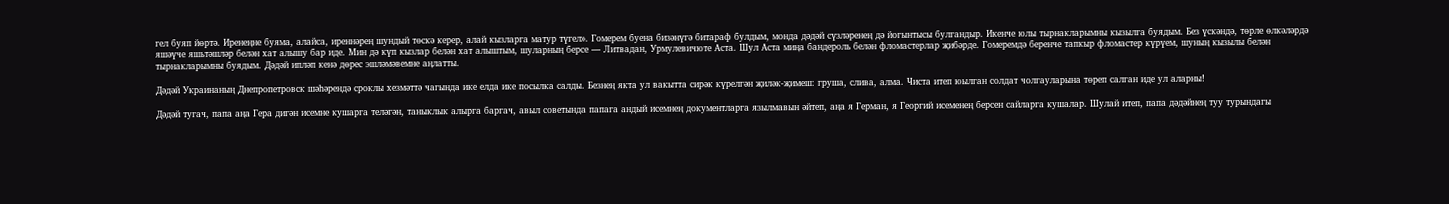гел буяп йөртә. Иренеңне буяма, алайса, иреннәрең шундый төскә керер, алай кызларга матур түгел». Гомерем буена бизәнүгә битараф булдым, монда дәдәй сүзләренең дә йогынтысы булгандыр. Икенче юлы тырнакларымны кызылга буядым. Без үскәндә, төрле өлкәләрдә яшәүче яшьтәшләр белән хат алышу бар иде. Мин дә күп кызлар белән хат алыштым, шуларның берсе — Литвадан, Урмулевичюте Аста. Шул Аста миңа бандероль белән фломастерлар җибәрде. Гомеремдә беренче тапкыр фломастер күрүем, шуның кызылы белән тырнакларымны буядым. Дәдәй ипләп кенә дөрес эшләмәвемне аңлатты.

Дәдәй Украинаның Днепропетровск шәһәрендә сроклы хезмәттә чагында ике елда ике посылка салды. Безнең якта ул вакытта сирәк күрелгән җиләк-җимеш: груша, слива, алма. Чиста итеп юылган солдат чолгауларына төреп салган иде ул аларны!

Дәдәй тугач, папа аңа Гера дигән исемне кушарга теләгән, таныклык алырга баргач, авыл советында папага андый исемнең документларга язылмавын әйтеп, аңа я Герман, я Георгий исеменең берсен сайларга кушалар. Шулай итеп, папа дәдәйнең туу турындагы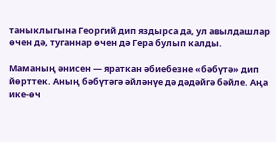таныклыгына Георгий дип яздырса да, ул авылдашлар өчен дә, туганнар өчен дә Гера булып калды.

Маманың әнисен — яраткан әбиебезне «бәбүтә» дип йөрттек. Аның бәбүтәгә әйләнүе дә дәдәйгә бәйле. Аңа ике-өч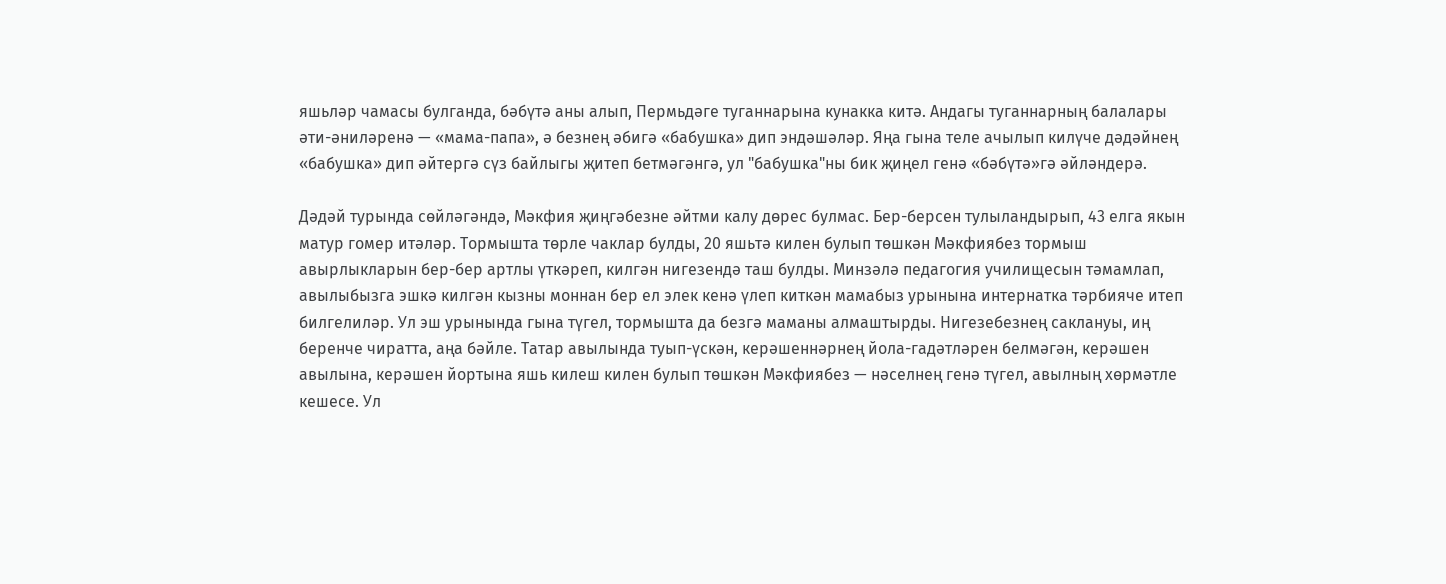яшьләр чамасы булганда, бәбүтә аны алып, Пермьдәге туганнарына кунакка китә. Андагы туганнарның балалары әти-әниләренә — «мама-папа», ә безнең әбигә «бабушка» дип эндәшәләр. Яңа гына теле ачылып килүче дәдәйнең «бабушка» дип әйтергә сүз байлыгы җитеп бетмәгәнгә, ул "бабушка"ны бик җиңел генә «бәбүтә»гә әйләндерә.

Дәдәй турында сөйләгәндә, Мәкфия җиңгәбезне әйтми калу дөрес булмас. Бер-берсен тулыландырып, 43 елга якын матур гомер итәләр. Тормышта төрле чаклар булды, 20 яшьтә килен булып төшкән Мәкфиябез тормыш авырлыкларын бер-бер артлы үткәреп, килгән нигезендә таш булды. Минзәлә педагогия училищесын тәмамлап, авылыбызга эшкә килгән кызны моннан бер ел элек кенә үлеп киткән мамабыз урынына интернатка тәрбияче итеп билгелиләр. Ул эш урынында гына түгел, тормышта да безгә маманы алмаштырды. Нигезебезнең саклануы, иң беренче чиратта, аңа бәйле. Татар авылында туып-үскән, керәшеннәрнең йола-гадәтләрен белмәгән, керәшен авылына, керәшен йортына яшь килеш килен булып төшкән Мәкфиябез — нәселнең генә түгел, авылның хөрмәтле кешесе. Ул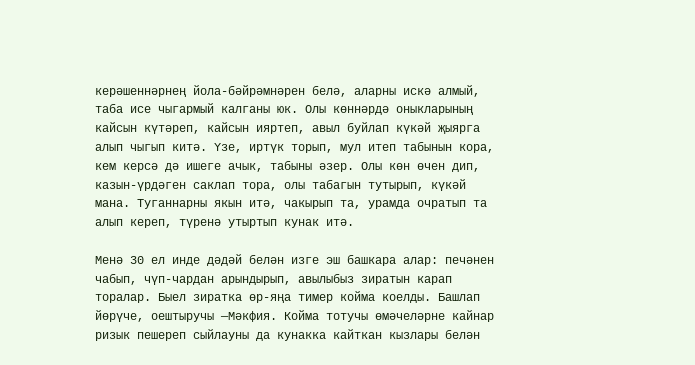керәшеннәрнең йола-бәйрәмнәрен белә, аларны искә алмый, таба исе чыгармый калганы юк. Олы көннәрдә оныкларының кайсын күтәреп, кайсын ияртеп, авыл буйлап күкәй җыярга алып чыгып китә. Үзе, иртүк торып, мул итеп табынын кора, кем керсә дә ишеге ачык, табыны әзер. Олы көн өчен дип, казын-үрдәген саклап тора, олы табагын тутырып, күкәй мана. Туганнарны якын итә, чакырып та, урамда очратып та алып кереп, түренә утыртып кунак итә.

Менә 30 ел инде дәдәй белән изге эш башкара алар: печәнен чабып, чүп-чардан арындырып, авылыбыз зиратын карап торалар. Быел зиратка өр-яңа тимер койма коелды. Башлап йөрүче, оештыручы —Мәкфия. Койма тотучы өмәчеләрне кайнар ризык пешереп сыйлауны да кунакка кайткан кызлары белән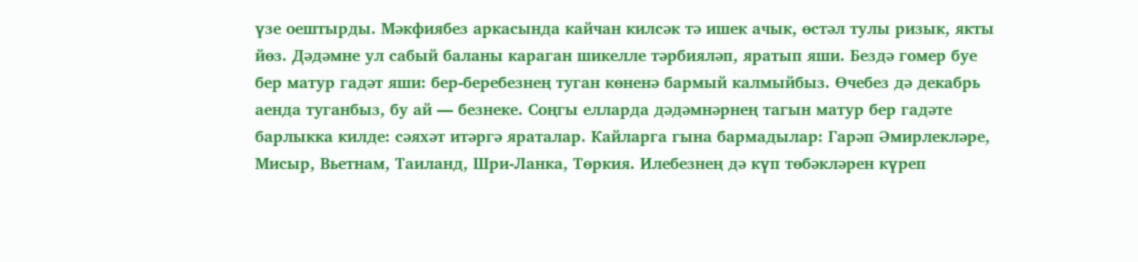үзе оештырды. Мәкфиябез аркасында кайчан килсәк тә ишек ачык, өстәл тулы ризык, якты йөз. Дәдәмне ул сабый баланы караган шикелле тәрбияләп, яратып яши. Бездә гомер буе бер матур гадәт яши: бер-беребезнең туган көненә бармый калмыйбыз. Өчебез дә декабрь аенда туганбыз, бу ай — безнеке. Соңгы елларда дәдәмнәрнең тагын матур бер гадәте барлыкка килде: сәяхәт итәргә яраталар. Кайларга гына бармадылар: Гарәп Әмирлекләре, Мисыр, Вьетнам, Таиланд, Шри-Ланка, Төркия. Илебезнең дә күп төбәкләрен күреп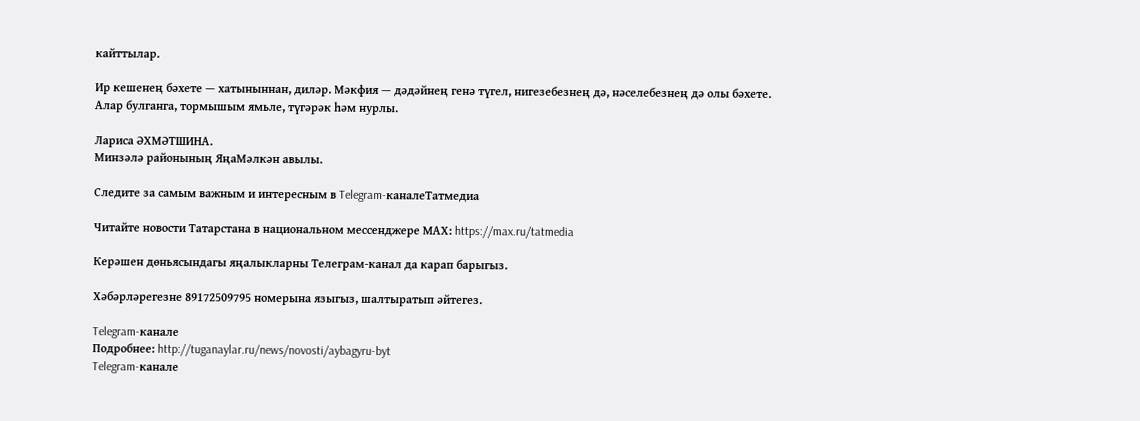кайттылар.

Ир кешенең бәхете — хатыныннан, диләр. Мәкфия — дәдәйнең генә түгел, нигезебезнең дә, нәселебезнең дә олы бәхете. Алар булганга, тормышым ямьле, түгәрәк һәм нурлы.

Лариса ӘХМӘТШИНА.
Минзәлә районының ЯңаМәлкән авылы.

Следите за самым важным и интересным в Telegram-каналеТатмедиа

Читайте новости Татарстана в национальном мессенджере MАХ: https://max.ru/tatmedia

Керәшен дөньясындагы яңалыкларны Телеграм-канал да карап барыгыз.

Хәбәрләрегезне 89172509795 номерына языгыз, шалтыратып әйтегез.

Telegram-канале
Подробнее: http://tuganaylar.ru/news/novosti/aybagyru-byt
Telegram-канале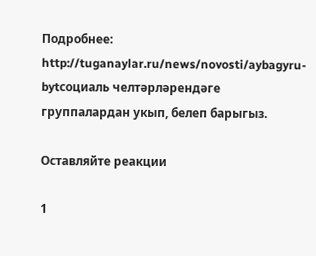Подробнее: http://tuganaylar.ru/news/novosti/aybagyru-bytсоциаль челтәрләрендәге группалардан укып, белеп барыгыз.

Оставляйте реакции

1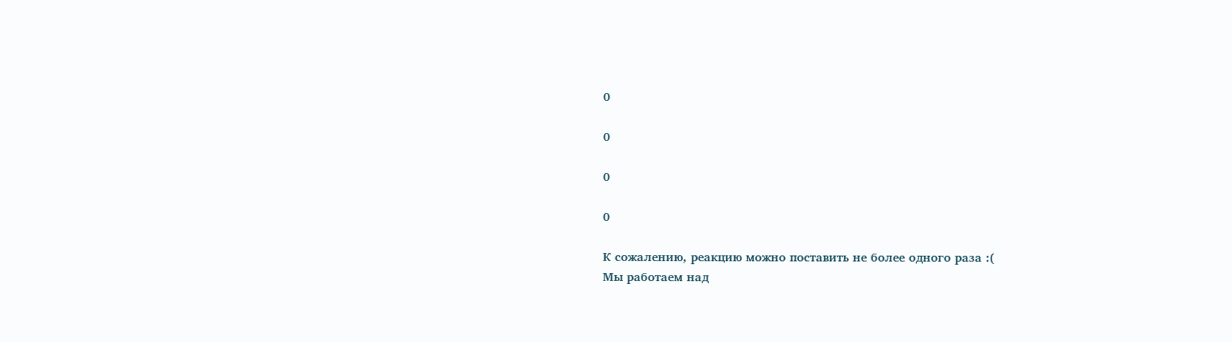0

0

0

0

К сожалению, реакцию можно поставить не более одного раза :(
Мы работаем над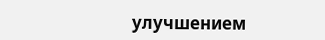улучшением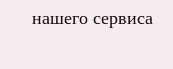нашего сервиса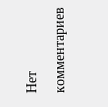Нет комментариев